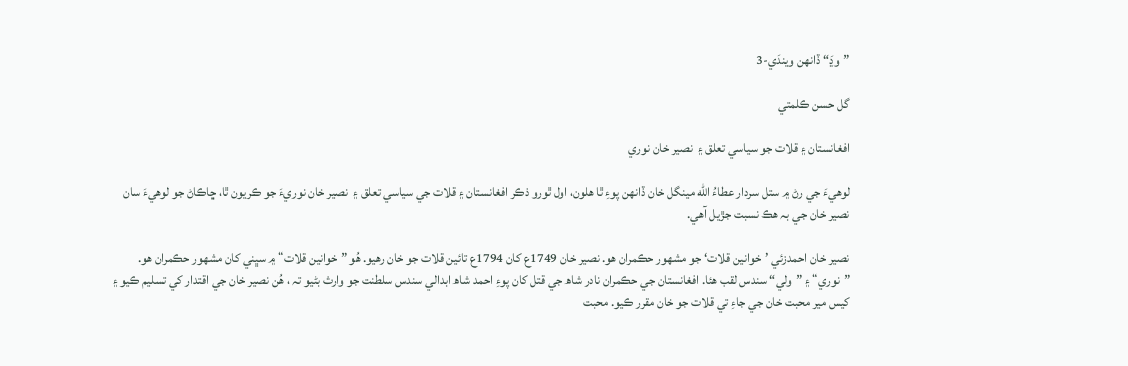”وڍَ“ ڏانهن ويندَي-3

گل حسن ڪلمتي

افغانستان ۽ قلات جو سياسي تعلق ۽  نصير خان نوري

لوهيءَ جي رڻ ۾ ستل سردار عطاءُ الله مينگل خان ڏانهن پوءِ ٿا هلون، اول ٿورو ذڪر افغانستان ۽ قلات جي سياسي تعلق ۽  نصير خان نوريءَ جو ڪريون ٿا، ڇاڪاڻ جو لوهيءَ سان نصير خان جي بہ هڪ نسبت جڙيل آهي.

نصير خان احمدزئي ’خوانين قلات‘ جو مشهور حڪمران هو. نصير خان 1749ع کان 1794ع تائين قلات جو خان رهيو. هُو ”خوانين قلات“ ۾ سڀني کان مشهور حڪمران هو. ”نوري“ ۽ ”ولي“ سندس لقب هئا. افغانستان جي حڪمران نادر شاھ جي قتل کان پوءِ احمد شاھ ابدالي سندس سلطنت جو وارث بڻيو تہ ، هُن نصير خان جي اقتدار کي تسليم ڪيو ۽ کيس مير محبت خان جي جاءِ تي قلات جو خان مقرر ڪيو. محبت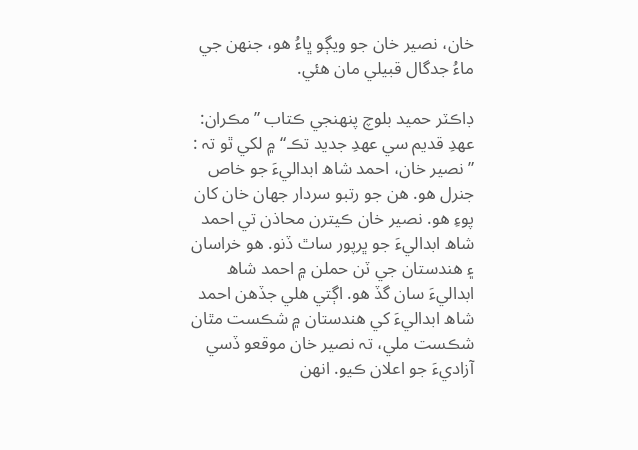خان، نصير خان جو ويڳو ڀاءُ هو، جنهن جي ماءُ جدگال قبيلي مان هئي.

ڊاڪٽر حميد بلوچ پنهنجي ڪتاب ”مڪران: عهدِ قديم سي عهدِ جديد تڪ“ ۾ لکي ٿو تہ : ”نصير خان، احمد شاھ ابداليءَ جو خاص جنرل هو. هن جو رتبو سردار جھان خان کان پوءِ هو. نصير خان ڪيترن محاذن تي احمد شاھ ابداليءَ جو ڀرپور ساٿ ڏنو. هو خراسان ۽ هندستان جي ٽن حملن ۾ احمد شاھ ابداليءَ سان گڏ هو. اڳتي هلي جڏهن احمد شاھ ابداليءَ کي هندستان ۾ شڪست مٿان شڪست ملي، تہ نصير خان موقعو ڏسي آزاديءَ جو اعلان ڪيو. انهن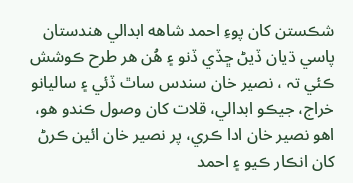شڪستن کان پوءِ احمد شاهه ابدالي هندستان پاسي ڌيان ڏيڻ ڇڏي ڏنو ۽ هُن هر طرح ڪوشش ڪئي تہ ، نصير خان سندس ساٿ ڏئي ۽ ساليانو خراج، جيڪو ابدالي، قلات کان وصول ڪندو هو، اهو نصير خان ادا ڪري، پر نصير خان ائين ڪرڻ کان انڪار ڪيو ۽ احمد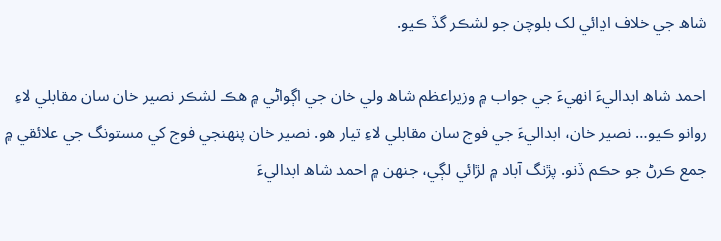شاھ جي خلاف اڍائي لک بلوچن جو لشڪر گڏ ڪيو.

احمد شاھ ابداليءَ انهيءَ جي جواب ۾ وزيراعظم شاھ ولي خان جي اڳواڻي ۾ هڪ لشڪر نصير خان سان مقابلي لاءِ روانو ڪيو… نصير خان، ابداليءَ جي فوج سان مقابلي لاءِ تيار هو. نصير خان پنهنجي فوج کي مستونگ جي علائقي ۾ جمع ڪرڻ جو حڪم ڏنو. پڙنگ آباد ۾ لڙائي لڳي، جنهن ۾ احمد شاھ ابداليءَ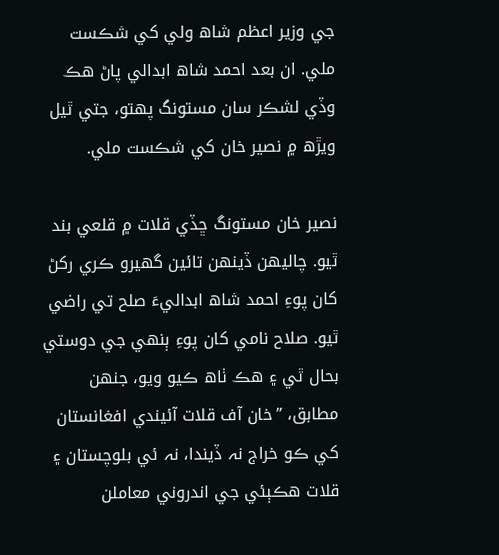جي وزير اعظم شاھ ولي کي شڪست ملي. ان بعد احمد شاھ ابدالي پاڻ هڪ وڏي لشڪر سان مستونگ پھتو، جتي ٿيل ويڙھ ۾ نصير خان کي شڪست ملي.

نصير خان مستونگ ڇڏي قلات ۾ قلعي بند ٿيو. چاليهن ڏينهن تائين گهيرو ڪري رکڻ کان پوءِ احمد شاھ ابداليءَ صلح تي راضي ٿيو. صلاح نامي کان پوءِ ٻنهي جي دوستي بحال ٿي ۽ هڪ ٺاھ ڪيو ويو، جنهن مطابق، ”خان آف قلات آئيندي افغانستان کي ڪو خراج نہ ڏيندا، نہ ئي بلوچستان ۽ قلات هڪٻئي جي اندروني معاملن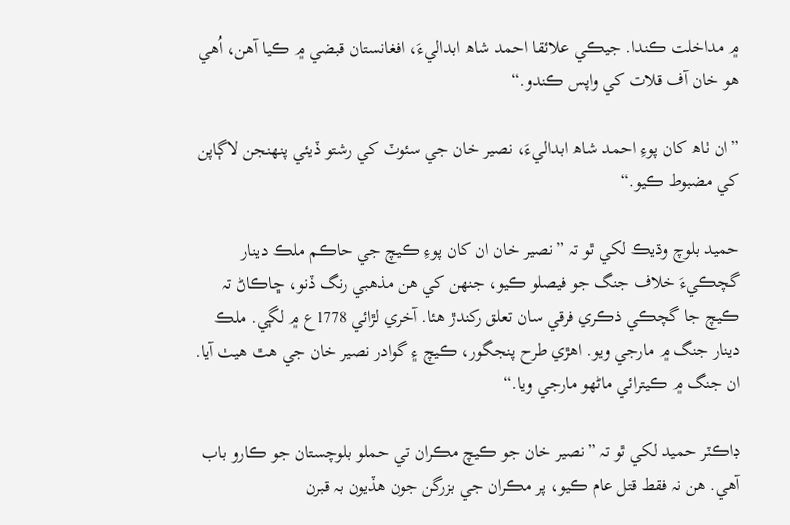۾ مداخلت ڪندا. جيڪي علائقا احمد شاھ ابداليءَ، افغانستان قبضي ۾ ڪيا آهن، اُهي هو خان آف قلات کي واپس ڪندو.“

”ان ٺاھ کان پوءِ احمد شاھ ابداليءَ، نصير خان جي سئوٽ کي رشتو ڏيئي پنهنجن لاڳاپن کي مضبوط ڪيو.“

حميد بلوچ وڌيڪ لکي ٿو تہ ”نصير خان ان کان پوءِ ڪيچ جي حاڪم ملڪ دينار گچڪيءَ خلاف جنگ جو فيصلو ڪيو، جنهن کي هن مذهبي رنگ ڏنو، ڇاڪاڻ تہ ڪيچ جا گچڪي ذڪري فرقي سان تعلق رکندڙ هئا. آخري لڙائي 1778ع ۾ لڳي. ملڪ دينار جنگ ۾ مارجي ويو. اهڙي طرح پنجگور، ڪيچ ۽ گوادر نصير خان جي هٿ هيٺ آيا. ان جنگ ۾ ڪيترائي ماڻهو مارجي ويا.“

ڊاڪٽر حميد لکي ٿو تہ ”نصير خان جو ڪيچ مڪران تي حملو بلوچستان جو ڪارو باب آهي. هن نہ فقط قتل عام ڪيو، پر مڪران جي بزرگن جون هڏيون بہ قبرن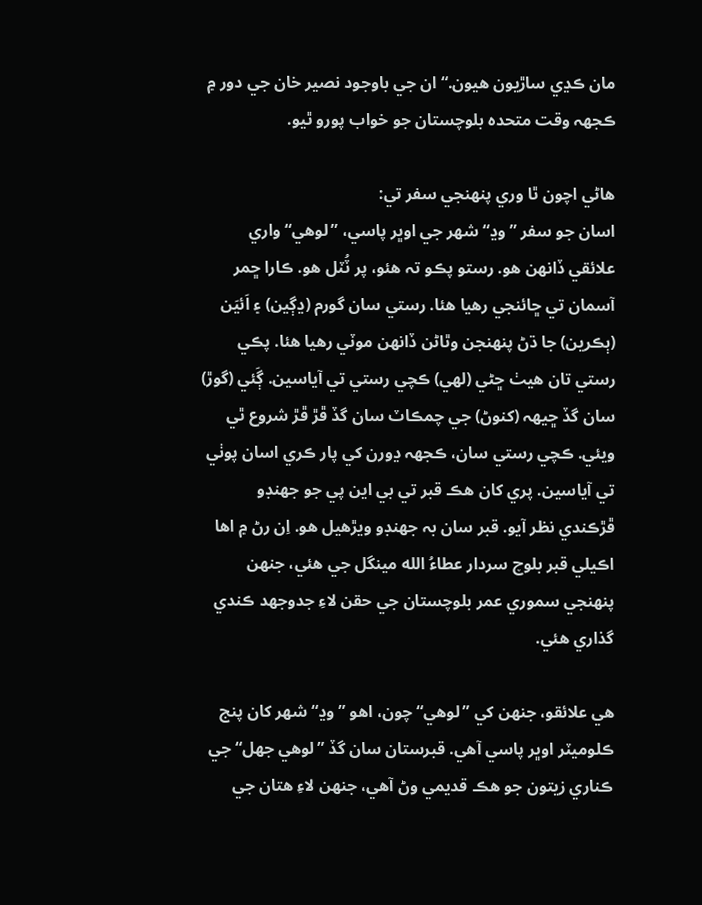مان ڪڍي ساڙيون هيون.“ ان جي باوجود نصير خان جي دور ۾ ڪجهہ وقت متحده بلوچستان جو خواب پورو ٿيو.

هاڻي اچون ٿا وري پنهنجي سفر تي:
اسان جو سفر ”وڍ“ شهر جي اوڀر پاسي، ”لوهي“ واري علائقي ڏانهن هو. رستو پڪو تہ هئو، پر ٽُٽل هو. ڪارا ڇمر آسمان تي ڇائنجي رهيا هئا. رستي سان گورم (ڍڳين) ۽ اَئيَن (ٻڪرين) جا ڌڻ پنهنجن وٿاڻن ڏانهن موٽي رهيا هئا. پڪي رستي تان هيٺ ڇڻي (لهي) ڪچي رستي تي آياسين. ڳَئي (گوڙ) سان گڏ ڇيھہ (کنوڻ) جي چمڪاٽ سان گڏ ڦڙ ڦڙ شروع ٿي ويئي. ڪچي رستي سان، ڪجهہ ڍورن کي پار ڪري اسان پوٺي تي آياسين. پري کان هڪ قبر تي بي اين پي جو جهنڊو ڦڙڪندي نظر آيو. قبر سان بہ جهنڊو ويڙهيل هو. اِن رڻ ۾ اها اڪيلي قبر بلوچ سردار عطاءُ الله مينگل جي هئي، جنهن پنهنجي سموري عمر بلوچستان جي حقن لاءِ جدوجهد ڪندي گذاري هئي.

هي علائقو، جنهن کي ”لوهي“ چون، اهو ”وڍ“ شهر کان پنج  ڪلوميٽر اوڀر پاسي آهي. قبرستان سان گڏ ”لوهي جهل“ جي ڪناري زيتون جو هڪ قديمي وڻ آهي، جنهن لاءِ هتان جي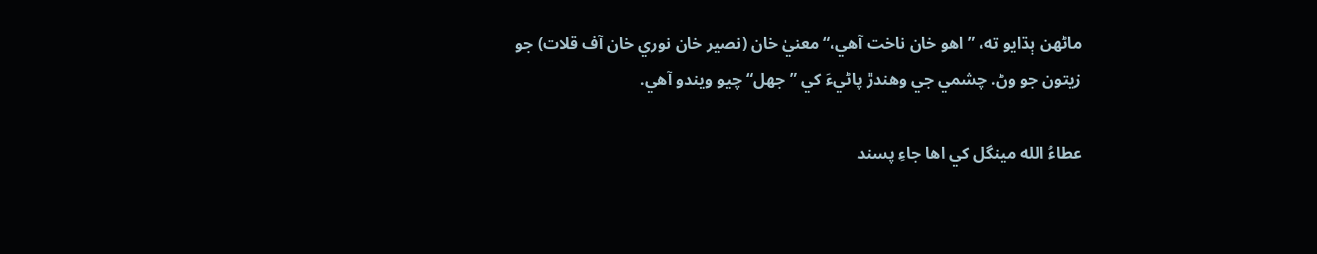ماڻهن ٻڌايو ته، ”اهو خان ناخت آهي،“ معنيٰ خان (نصير خان نوري خان آف قلات) جو زيتون جو وڻ. چشمي جي وهندڙ پاڻيءَ کي ”جهل“ چيو ويندو آهي.

عطاءُ الله مينگل کي اها جاءِ پسند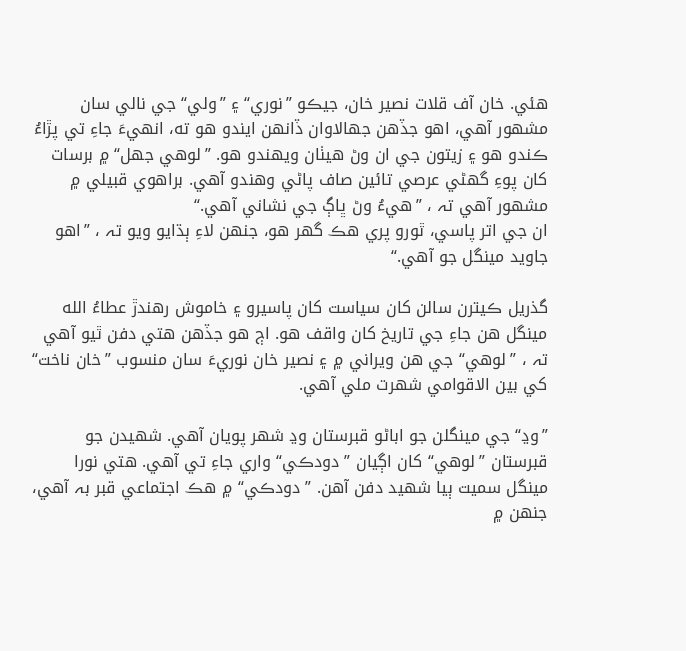هئي. خان آف قلات نصير خان، جيڪو ”نوري“ ۽ ”ولي“ جي نالي سان مشهور آهي، اهو جڏهن جهالاوان ڏانهن ايندو هو ته، انهيءَ جاءِ تي پڙاءُ ڪندو هو ۽ زيتون جي ان وڻ هيٺان ويهندو هو. ”لوهي جهل“ ۾ برسات کان پوءِ گهڻي عرصي تائين صاف پاڻي وهندو آهي. براهوي قبيلي ۾ مشهور آهي تہ ، ”هيءُ وڻ ڀاڳ جي نشاني آهي.“
ان جي اتر پاسي، ٿورو پري هڪ گهر هو، جنهن لاءِ ٻڌايو ويو تہ ، ”اهو جاويد مينگل جو آهي.“

گذريل ڪيترن سالن کان سياست کان پاسيرو ۽ خاموش رهندڙ عطاءُ الله مينگل هن جاءِ جي تاريخ کان واقف هو. اڄ هو جڏهن هتي دفن ٿيو آهي تہ ، ”لوهي“ جي هن ويراني ۾ ۽ نصير خان نوريءَ سان منسوب ”خان ناخت“ کي بين الاقوامي شهرت ملي آهي.

”وڍ“ جي مينگلن جو اباڻو قبرستان وڍ شهر پويان آهي. شهيدن جو قبرستان ”لوهي“ کان اڳيان ”دودڪي“ واري جاءِ تي آهي. هتي نورا مينگل سميت ٻيا شهيد دفن آهن. ”دودڪي“ ۾ هڪ اجتماعي قبر بہ آهي، جنهن ۾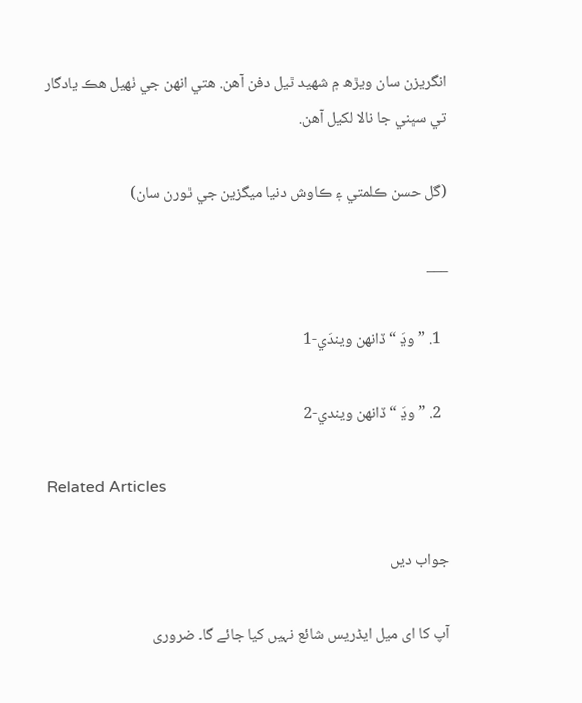انگريزن سان ويڙھ ۾ شهيد ٿيل دفن آهن. هتي انهن جي ٺهيل هڪ يادگار تي سڀني جا نالا لکيل آهن.

(گل حسن ڪلمتي ۽ ڪاوش دنيا ميگزين جي ٿورن سان)

___

  1. ”وڍَ “ ڏانهن ويندَي-1

  2. ”وڍَ “ ڏانهن ويندي-2

Related Articles

جواب دیں

آپ کا ای میل ایڈریس شائع نہیں کیا جائے گا۔ ضروری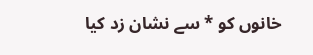خانوں کو * سے نشان زد کیا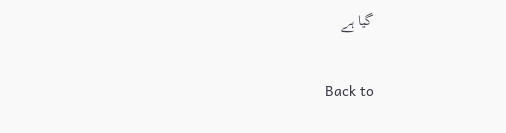گیا ہے

Back to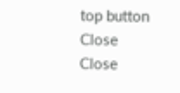top button
Close
Close